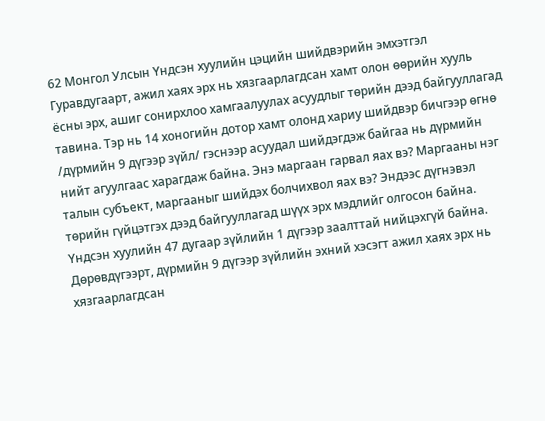62 Монгол Улсын Үндсэн хуулийн цэцийн шийдвэрийн эмхэтгэл Гуравдугаарт, ажил хаях эрх нь хязгаарлагдсан хамт олон өөрийн хууль ёсны эрх, ашиг сонирхлоо хамгаалуулах асуудлыг төрийн дээд байгууллагад тавина. Тэр нь 14 хоногийн дотор хамт олонд хариу шийдвэр бичгээр өгнө /дүрмийн 9 дүгээр зүйл/ гэснээр асуудал шийдэгдэж байгаа нь дүрмийн нийт агуулгаас харагдаж байна. Энэ маргаан гарвал яах вэ? Маргааны нэг талын субъект, маргааныг шийдэх болчихвол яах вэ? Эндээс дүгнэвэл төрийн гүйцэтгэх дээд байгууллагад шүүх эрх мэдлийг олгосон байна. Үндсэн хуулийн 47 дугаар зүйлийн 1 дүгээр заалттай нийцэхгүй байна. Дөрөвдүгээрт, дүрмийн 9 дүгээр зүйлийн эхний хэсэгт ажил хаях эрх нь хязгаарлагдсан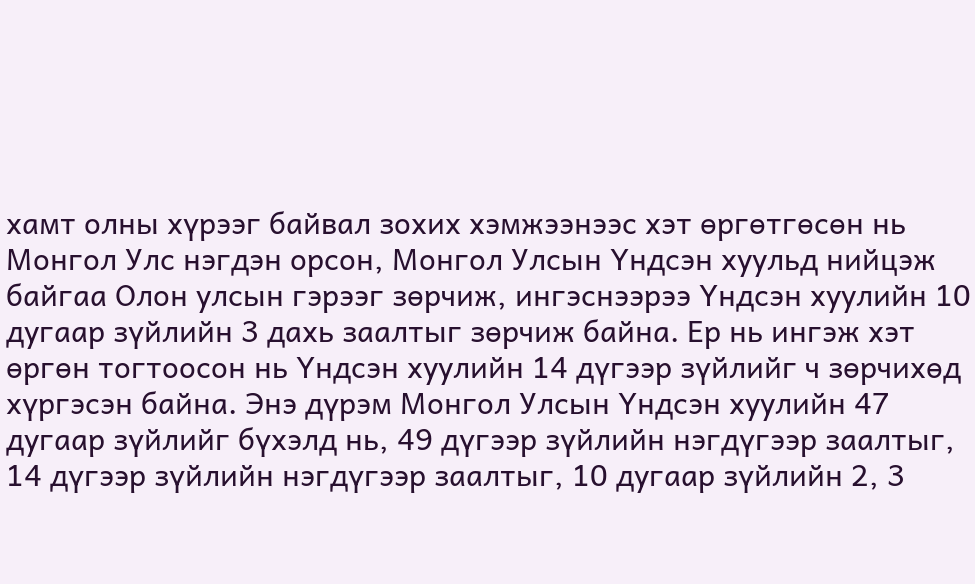хамт олны хүрээг байвал зохих хэмжээнээс хэт өргөтгөсөн нь Монгол Улс нэгдэн орсон, Монгол Улсын Үндсэн хуульд нийцэж байгаа Олон улсын гэрээг зөрчиж, ингэснээрээ Үндсэн хуулийн 10 дугаар зүйлийн 3 дахь заалтыг зөрчиж байна. Ер нь ингэж хэт өргөн тогтоосон нь Үндсэн хуулийн 14 дүгээр зүйлийг ч зөрчихөд хүргэсэн байна. Энэ дүрэм Монгол Улсын Үндсэн хуулийн 47 дугаар зүйлийг бүхэлд нь, 49 дүгээр зүйлийн нэгдүгээр заалтыг, 14 дүгээр зүйлийн нэгдүгээр заалтыг, 10 дугаар зүйлийн 2, 3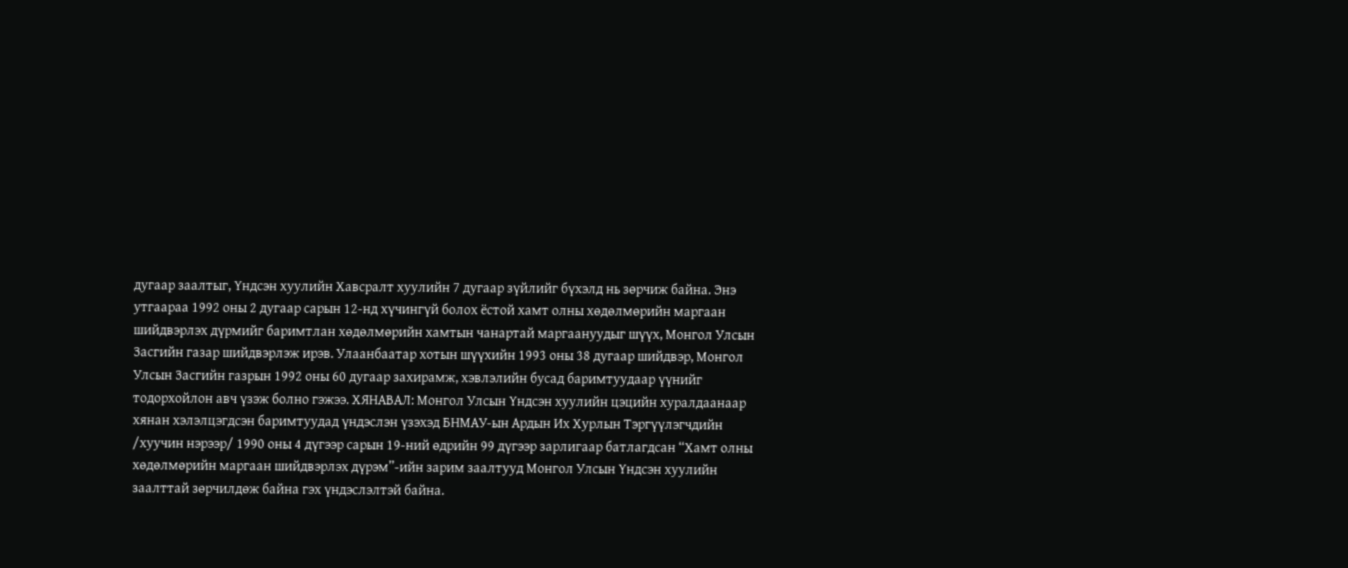дугаар заалтыг, Үндсэн хуулийн Хавсралт хуулийн 7 дугаар зүйлийг бүхэлд нь зөрчиж байна. Энэ утгаараа 1992 оны 2 дугаар сарын 12-нд хүчингүй болох ёстой хамт олны хөдөлмөрийн маргаан шийдвэрлэх дүрмийг баримтлан хөдөлмөрийн хамтын чанартай маргаануудыг шүүх, Монгол Улсын Засгийн газар шийдвэрлэж ирэв. Улаанбаатар хотын шүүхийн 1993 оны 38 дугаар шийдвэр, Монгол Улсын Засгийн газрын 1992 оны 60 дугаар захирамж, хэвлэлийн бусад баримтуудаар үүнийг тодорхойлон авч үзэж болно гэжээ. ХЯНАВАЛ: Монгол Улсын Үндсэн хуулийн цэцийн хуралдаанаар хянан хэлэлцэгдсэн баримтуудад үндэслэн үзэхэд БНМАУ-ын Ардын Их Хурлын Тэргүүлэгчдийн /хуучин нэрээр/ 1990 оны 4 дүгээр сарын 19-ний өдрийн 99 дүгээр зарлигаар батлагдсан “Хамт олны хөдөлмөрийн маргаан шийдвэрлэх дүрэм”-ийн зарим заалтууд Монгол Улсын Үндсэн хуулийн заалттай зөрчилдөж байна гэх үндэслэлтэй байна.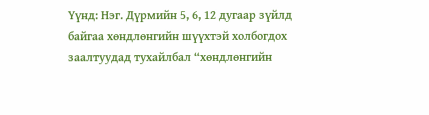Үүнд: Нэг. Дүрмийн 5, 6, 12 дугаар зүйлд байгаа хөндлөнгийн шүүхтэй холбогдох заалтуудад тухайлбал “хөндлөнгийн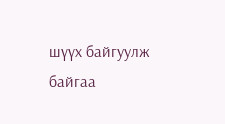шүүх байгуулж байгаа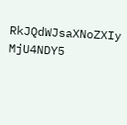RkJQdWJsaXNoZXIy MjU4NDY5